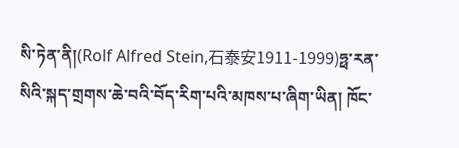སི་ཏེན་ནི།(Rolf Alfred Stein,石泰安1911-1999)ཧྥ་རན་སིའི་སྐད་གྲགས་ཆེ་བའི་བོད་རིག་པའི་མཁས་པ་ཞིག་ཡིན། ཁོང་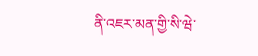ནི་འཇར་མན་གྱི་སི་ཝེ་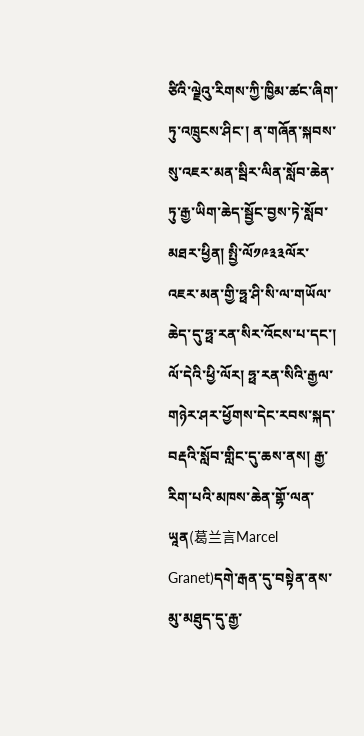ཙིའི་ལྗེའུ་རིགས་ཀྱི་ཁྱིམ་ཚང་ཞིག་ཏུ་འཁྲུངས་ཤིང་། ན་གཞོན་སྐབས་སུ་འཇར་མན་སྦིར་ལིན་སློབ་ཆེན་ཏུ་རྒྱ་ཡིག་ཆེད་སྦྱོང་བྱས་ཏེ་སློབ་མཐར་ཕྱིན། སྤྱི་ལོ༡༩༣༣ལོར་འཇར་མན་གྱི་ཧྥ་ཤི་སི་ལ་གཡོལ་ཆེད་དུ་ཧྥ་རན་སིར་འོངས་པ་དང་། ལོ་དེའི་ཕྱི་ལོར། ཧྥ་རན་སིའི་རྒྱལ་གཉེར་ཤར་ཕྱོགས་དེང་རབས་སྐད་བརྡའི་སློབ་གླིང་དུ་ཆས་ནས། རྒྱ་རིག་པའི་མཁས་ཆེན་གྷོ་ལན་ཡཱན(葛兰言Marcel Granet)དགེ་རྒན་དུ་བསྟེན་ནས་མུ་མཐུད་དུ་རྒྱ་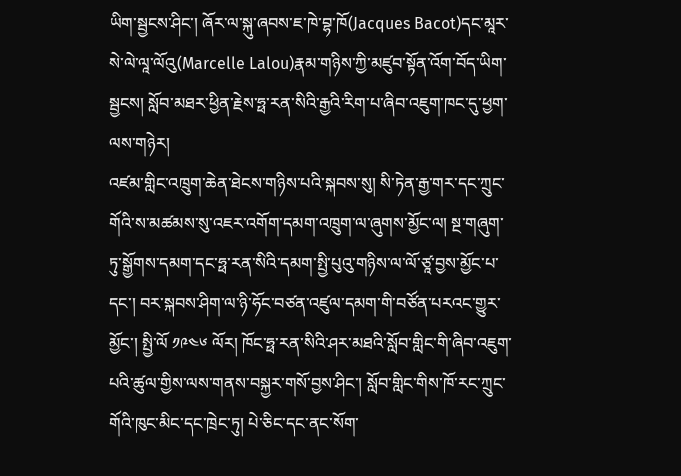ཡིག་སྦྱངས་ཤིང་། ཞོར་ལ་སྐུ་ཞབས་ཇ་ཁེ་བྷ་ཁོ(Jacques Bacot)དང་མཱར་སེ་ལེ་ལཱ་ལོའུ(Marcelle Lalou)རྣམ་གཉིས་ཀྱི་མཛུབ་སྟོན་འོག་བོད་ཡིག་སྦྱངས། སློབ་མཐར་ཕྱིན་རྗེས་ཧྥ་རན་སིའི་རྒྱའི་རིག་པ་ཞིབ་འཇུག་ཁང་དུ་ཕྱག་ལས་གཉེར།
འཛམ་གླིང་འཁྲུག་ཆེན་ཐེངས་གཉིས་པའི་སྐབས་སུ། སི་ཏེན་རྒྱ་གར་དང་ཀྲུང་གོའི་ས་མཚམས་སུ་འཇར་འགོག་དམག་འཁྲུག་ལ་ཞུགས་མྱོང་ལ། སྔ་གཞུག་ཏུ་སྒྱོགས་དམག་དང་ཧྥ་རན་སིའི་དམག་སྤྱི་པུའུ་གཉིས་ལ་ལོ་ཙཱ་བྱས་མྱོང་པ་དང་། བར་སྐབས་ཤིག་ལ་ཉི་ཧོང་བཙན་འཛུལ་དམག་གི་བཙོན་པརའང་གྱུར་མྱོང་། སྤྱི་ལོ ༡༩༤༦ ལོར། ཁོང་ཧྥ་རན་སིའི་ཤར་མཐའི་སློབ་གླིང་གི་ཞིབ་འཇུག་པའི་ཚུལ་གྱིས་ལས་གནས་བསྐྱར་གསོ་བྱས་ཤིང་། སློབ་གླིང་གིས་ཁོ་རང་ཀྲུང་གོའི་ཁུང་མིང་དང་ཁྲེང་ཏུ། པེ་ཅིང་དང་ནང་སོག་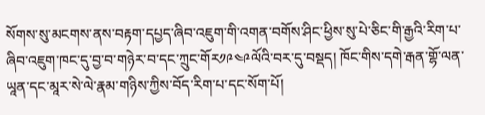སོགས་སུ་མངགས་ནས་བརྟག་དཔྱད་ཞིབ་འཇུག་གི་འགན་བགོས་ཤིང་ཕྱིས་སུ་པེ་ཅིང་གི་རྒྱའི་རིག་པ་ཞིབ་འཇུག་ཁང་དུ་བྱ་བ་གཉེར་བ་དང་ཀྲུང་གོར༡༩༤༩ལོའི་བར་དུ་བསྡད། ཁོང་གིས་དགེ་རྒན་གྷོ་ལན་ཡཱན་དང་མཱར་སེ་ལེ་རྣམ་གཉིས་ཀྱིས་བོད་རིག་པ་དང་སོག་པོ།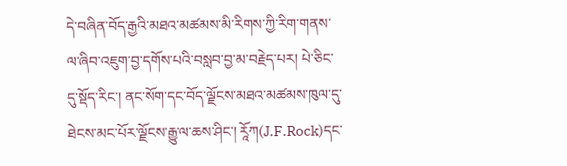དེ་བཞིན་བོད་རྒྱའི་མཐའ་མཚམས་མི་རིགས་ཀྱི་རིག་གནས་ལ་ཞིབ་འཇུག་བྱ་དགོས་པའི་བསླབ་བྱ་མ་བརྗེད་པར། པེ་ཅིང་དུ་སྡོད་རིང་། ནང་སོག་དང་བོད་ལྗོངས་མཐའ་མཚམས་ཁུལ་དུ་ཐེངས་མང་པོར་ལྗོངས་རྒྱུ་ལ་ཆས་ཤིང་། རཱོཀ(J.F.Rock)དང་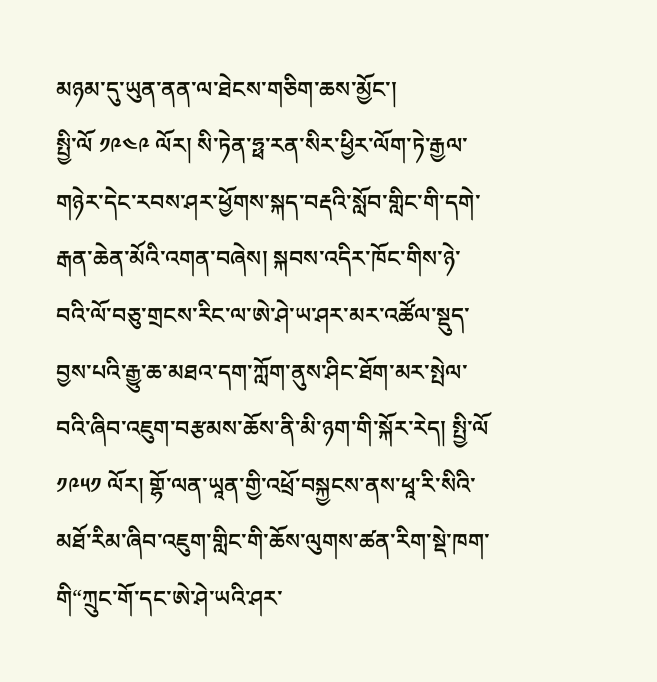མཉམ་དུ་ཡུན་ནན་ལ་ཐེངས་གཅིག་ཆས་མྱོང་།
སྤྱི་ལོ ༡༩༤༩ ལོར། སི་ཏེན་ཧྥ་རན་སིར་ཕྱིར་ལོག་ཏེ་རྒྱལ་གཉེར་དེང་རབས་ཤར་ཕྱོགས་སྐད་བརྡའི་སློབ་གླིང་གི་དགེ་རྒན་ཆེན་མོའི་འགན་བཞེས། སྐབས་འདིར་ཁོང་གིས་ཉེ་བའི་ལོ་བཅུ་གྲངས་རིང་ལ་ཨེ་ཤེ་ཡ་ཤར་མར་འཚོལ་སྡུད་བྱས་པའི་རྒྱུ་ཆ་མཐའ་དག་ཀློག་ནུས་ཤིང་ཐོག་མར་སྤེལ་བའི་ཞིབ་འཇུག་བརྩམས་ཆོས་ནི་མི་ཉག་གི་སྐོར་རེད། སྤྱི་ལོ ༡༩༥༡ ལོར། གྷོ་ལན་ཡཱན་གྱི་འཕྲོ་བསྐྱངས་ནས་ཕཱ་རི་སིའི་མཐོ་རིམ་ཞིབ་འཇུག་གླིང་གི་ཆོས་ལུགས་ཚན་རིག་སྡེ་ཁག་གི“ཀྲུང་གོ་དང་ཨེ་ཤེ་ཡའི་ཤར་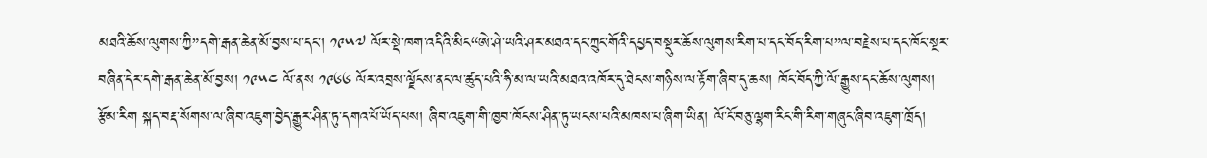མཐའི་ཆོས་ལུགས་ཀྱི”དགེ་རྒན་ཆེན་མོ་བྱས་པ་དང་། ༡༩༥༧ ལོར་སྡེ་ཁག་འདིའི་མིང“ཨེ་ཤེ་ཡའི་ཤར་མཐའ་དང་ཀྲུང་གོའི་དཔྱད་བསྡུར་ཆོས་ལུགས་རིག་པ་དང་བོད་རིག་པ”ལ་བརྗེས་པ་དང་ཁོང་སྔར་བཞིན་དེར་དགེ་རྒན་ཆེན་མོ་བྱས། ༡༩༥༤ ལོ་ནས ༡༩༦༦ ལོར་འབྲས་ལྗོངས་ནང་ལ་ཚུད་པའི་ཧི་མ་ལ་ཡའི་མཐའ་འཁོར་དུ་ཐེངས་གཉིས་ལ་རྟོག་ཞིབ་དུ་ཆས། ཁོང་བོད་ཀྱི་ལོ་རྒྱུས་དང་ཆོས་ལུགས། རྩོམ་རིག སྐད་བརྡ་སོགས་ལ་ཞིབ་འཇུག་བྱེད་རྒྱུར་ཤིན་ཏུ་དགའ་པོ་ཡོད་པས། ཞིབ་འཇུག་གི་ཁྱབ་ཁོངས་ཤིན་ཏུ་ཡངས་པའི་མཁས་པ་ཞིག་ཡིན། ལོ་ངོ་བཅུ་ལྷག་རིང་གི་རིག་གཞུང་ཞིབ་འཇུག་ཁྲོད།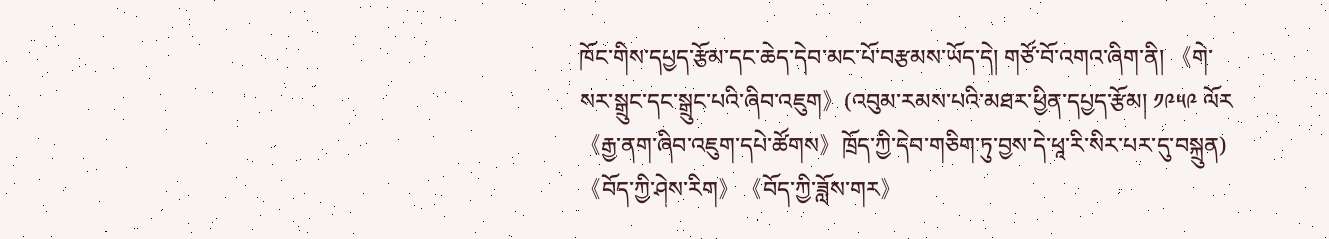ཁོང་གིས་དཔྱད་རྩོམ་དང་ཆེད་དེབ་མང་པོ་བརྩམས་ཡོད་དེ། གཙོ་བོ་འགའ་ཞིག་ནི། 《གེ་སར་སྒྲུང་དང་སྒྲུང་པའི་ཞིབ་འཇུག》(འབུམ་རམས་པའི་མཐར་ཕྱིན་དཔྱད་རྩོམ། ༡༩༥༩ ལོར《རྒྱ་ནག་ཞིབ་འཇུག་དཔེ་ཚོགས》ཁྲོད་ཀྱི་དེབ་གཅིག་ཏུ་བྱས་དེ་ཕཱ་རི་སིར་པར་དུ་བསྐྲུན)《བོད་ཀྱི་ཤེས་རིག》《བོད་ཀྱི་ཟློས་གར》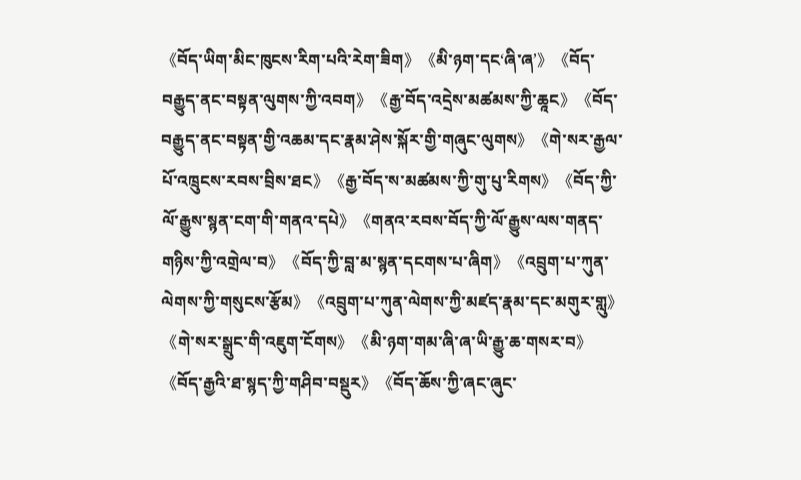《བོད་ཡིག་མིང་ཁུངས་རིག་པའི་རེག་ཟིག》《མི་ཉག་དང‘ཞི་ཞ’》《བོད་བརྒྱུད་ནང་བསྟན་ལུགས་ཀྱི་འབག》《རྒྱ་བོད་འདྲེས་མཚམས་ཀྱི་ཆཱང》《བོད་བརྒྱུད་ནང་བསྟན་གྱི་འཆམ་དང་རྣམ་ཤེས་སྐོར་གྱི་གཞུང་ལུགས》《གེ་སར་རྒྱལ་པོ་འཁྲུངས་རབས་བྲིས་ཐང》《རྒྱ་བོད་ས་མཚམས་ཀྱི་གུ་པུ་རིགས》《བོད་ཀྱི་ལོ་རྒྱུས་སྙན་ངག་གི་གནའ་དཔེ》《གནའ་རབས་བོད་ཀྱི་ལོ་རྒྱུས་ལས་གནད་གཉིས་ཀྱི་འགྲེལ་བ》《བོད་ཀྱི་བླ་མ་སྙན་དངགས་པ་ཞིག》《འབྲུག་པ་ཀུན་ལེགས་ཀྱི་གསུངས་རྩོམ》《འབྲུག་པ་ཀུན་ལེགས་ཀྱི་མཛད་རྣམ་དང་མགུར་གླུ》《གེ་སར་སྒྲུང་གི་འཇུག་ངོགས》《མི་ཉག་གམ་ཞི་ཞ་ཡི་རྒྱུ་ཆ་གསར་བ》《བོད་རྒྱའི་ཐ་སྙད་ཀྱི་གཤིབ་བསྡུར》《བོད་ཆོས་ཀྱི་ཞང་ཞུང་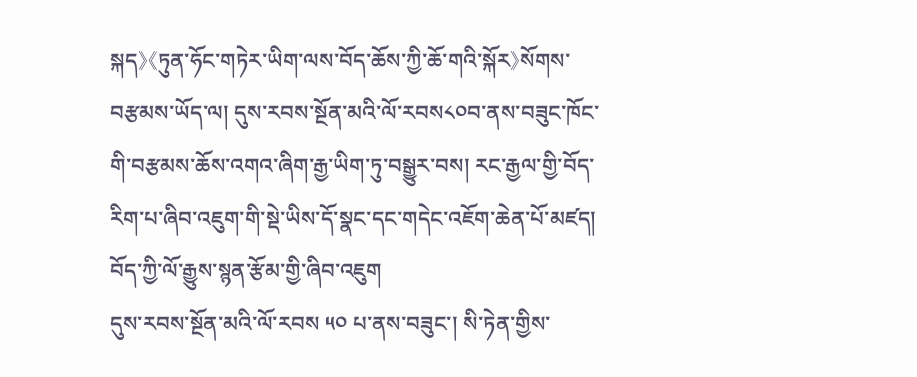སྐད》《ཏུན་ཧོང་གཏེར་ཡིག་ལས་བོད་ཆོས་ཀྱི་ཆོ་གའི་སྐོར》སོགས་བརྩམས་ཡོད་ལ། དུས་རབས་སྔོན་མའི་ལོ་རབས༨༠བ་ནས་བཟུང་ཁོང་གི་བརྩམས་ཆོས་འགའ་ཞིག་རྒྱ་ཡིག་ཏུ་བསྒྱུར་བས། རང་རྒྱལ་གྱི་བོད་རིག་པ་ཞིབ་འཇུག་གི་སྡེ་ཡིས་དོ་སྣང་དང་གདེང་འཇོག་ཆེན་པོ་མཛད།
བོད་ཀྱི་ལོ་རྒྱུས་སྙན་རྩོམ་གྱི་ཞིབ་འཇུག
དུས་རབས་སྔོན་མའི་ལོ་རབས ༥༠ པ་ནས་བཟུང་། སི་ཏེན་གྱིས་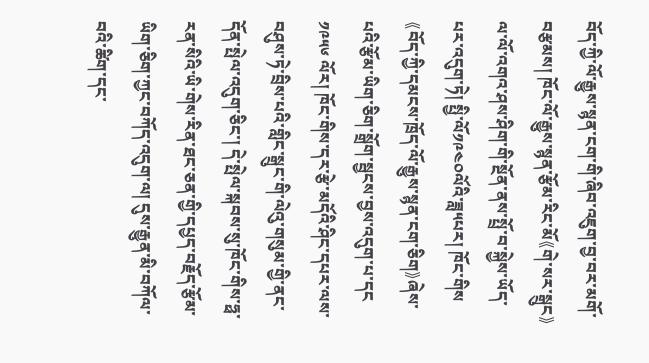བོད་ཀྱི་ལོ་རྒྱུས་སྙན་ངག་གི་ཞིབ་འཇུག་བྱ་བར་མགོ་བརྩམས། ཁོང་ལོ་རྒྱུས་སྙན་རྩོམ་རིང་མོ《གེ་སར་སྒྲུང》ལ་ལོ་འགའ་ཤས་ཤིག་གི་སྔོན་ནས་སྤྲོ་བ་སྐྱེས་ཡོད་པར་འདུག་ཏེ། སྤྱི་ལོ༡༩༤༠ལོའི་ཟླ༥པར། ཁོང་གིས《བོད་ཀྱི་དམངས་ཁྲོད་ལོ་རྒྱུས་སྙན་ངག་ཅིག》ཞེས་པའི་རྩོམ་ཡིག་ཅིག་སྒྲོག་སྦྱངས་བྱས་འདུག་པ་དང ༡༩༥༦ ལོར། ཁོང་གིས་དར་རྩེ་མདོའི་ཤིང་དཔར་ལས་བཤུས་ཏེ་བྲིས་པའི་གླིང་སྒྲུང་གི་ལེའུ་གསུམ་གྱི་ནང་དོན་སྤེལ་འདུག་ཅིང་། དེ་སྤེལ་སྐབས་སུ་ཁོང་གིས་ཧྥ་རན་སིའི་ཡི་གེས་རིན་ཐང་ཅན་གྱི་དཔྱད་བརྗོད་རྩོམ་ཡིག་ཅིག་ཀྱང་བཀོད་འདུག་ལ། དུས་རྒྱུན་མི་བཀོལ་བའི་ཚིག་དང་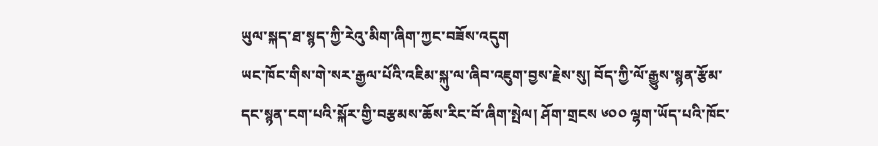ཡུལ་སྐད་ཐ་སྙད་ཀྱི་རེའུ་མིག་ཞིག་ཀྱང་བཟོས་འདུག
ཡང་ཁོང་གིས་གེ་སར་རྒྱལ་པོའི་འཇིམ་སྐུ་ལ་ཞིབ་འཇུག་བྱས་རྗེས་སུ། བོད་ཀྱི་ལོ་རྒྱུས་སྙན་རྩོམ་དང་སྙན་ངག་པའི་སྐོར་གྱི་བརྩམས་ཆོས་རིང་བོ་ཞིག་སྤེལ། ཤོག་གྲངས ༦༠༠ ལྷག་ཡོད་པའི་ཁོང་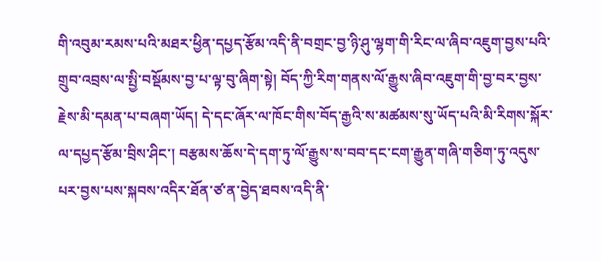གི་འབུམ་རམས་པའི་མཐར་ཕྱིན་དཔྱད་རྩོམ་འདི་ནི་བགྲང་བྱ་ཉི་ཤུ་ལྷག་གི་རིང་ལ་ཞིབ་འཇུག་བྱས་པའི་གྲུབ་འབྲས་ལ་སྤྱི་བསྡོམས་བྱ་པ་ལྟ་བུ་ཞིག་སྟེ། བོད་ཀྱི་རིག་གནས་ལོ་རྒྱུས་ཞིབ་འཇུག་གི་བྱ་བར་བྱས་རྗེས་མི་དམན་པ་བཞག་ཡོད། དེ་དང་ཞོར་ལ་ཁོང་གིས་བོད་རྒྱའི་ས་མཚམས་སུ་ཡོད་པའི་མི་རིགས་སྐོར་ལ་དཔྱད་རྩོམ་བྲིས་ཤིང་། བརྩམས་ཆོས་དེ་དག་ཏུ་ལོ་རྒྱུས་ས་བབ་དང་ངག་རྒྱུན་གཞི་གཅིག་ཏུ་འདུས་པར་བྱས་པས་སྐབས་འདིར་ཐོན་ཙ་ན་བྱེད་ཐབས་འདི་ནི་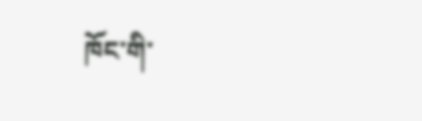ཁོང་གི་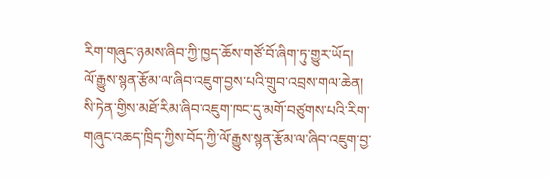རིག་གཞུང་ཉམས་ཞིབ་ཀྱི་ཁྱད་ཆོས་གཙོ་བོ་ཞིག་ཏུ་གྱུར་ཡོད།
ལོ་རྒྱུས་སྙན་རྩོམ་ལ་ཞིབ་འཇུག་བྱས་པའི་གྲུབ་འབྲས་གལ་ཆེན།
སི་ཏེན་གྱིས་མཐོ་རིམ་ཞིབ་འཇུག་ཁང་དུ་མགོ་བཙུགས་པའི་རིག་གཞུང་འཆད་ཁྲིད་ཀྱིས་བོད་ཀྱི་ལོ་རྒྱུས་སྙན་རྩོམ་ལ་ཞིབ་འཇུག་བྱ་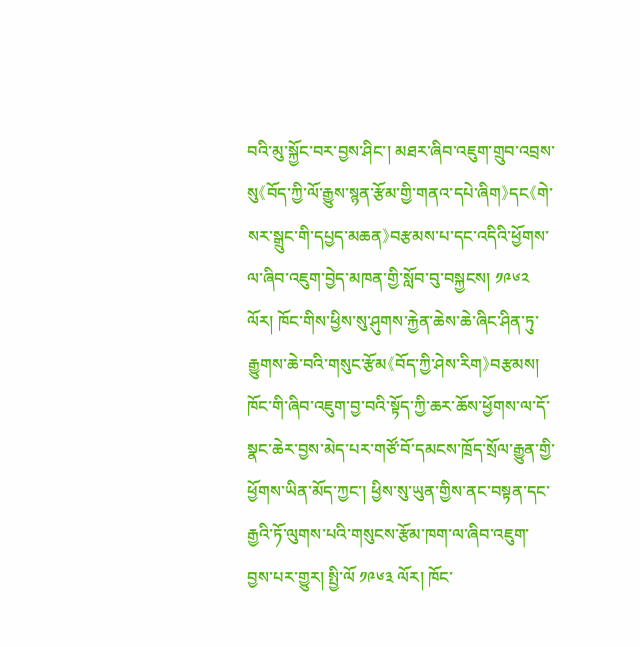བའི་མུ་སྐྱོང་བར་བྱས་ཤིང་། མཐར་ཞིབ་འཇུག་གྲུབ་འབྲས་སུ《བོད་ཀྱི་ལོ་རྒྱུས་སྙན་རྩོམ་གྱི་གནའ་དཔེ་ཞིག》དང《གེ་སར་སྒྲུང་གི་དཔྱད་མཆན》བརྩམས་པ་དང་འདིའི་ཕྱོགས་ལ་ཞིབ་འཇུག་བྱེད་མཁན་གྱི་སློབ་བུ་བསྐྱངས། ༡༩༦༢ ལོར། ཁོང་གིས་ཕྱིས་སུ་ཤུགས་རྐྱེན་ཆེས་ཆེ་ཞིང་ཤིན་ཏུ་རྒྱུགས་ཆེ་བའི་གསུང་རྩོམ《བོད་ཀྱི་ཤེས་རིག》བརྩམས། ཁོང་གི་ཞིབ་འཇུག་བྱ་བའི་སྟོད་ཀྱི་ཆར་ཆོས་ཕྱོགས་ལ་དོ་སྣང་ཆེར་བྱས་མེད་པར་གཙོ་བོ་དམངས་ཁྲོད་སྲོལ་རྒྱུན་གྱི་ཕྱོགས་ཡིན་མོད་ཀྱང་། ཕྱིས་སུ་ཡུན་གྱིས་ནང་བསྟན་དང་རྒྱའི་ཏོ་ལུགས་པའི་གསུངས་རྩོམ་ཁག་ལ་ཞིབ་འཇུག་བྱས་པར་གྱུར། སྤྱི་ལོ ༡༩༦༣ ལོར། ཁོང་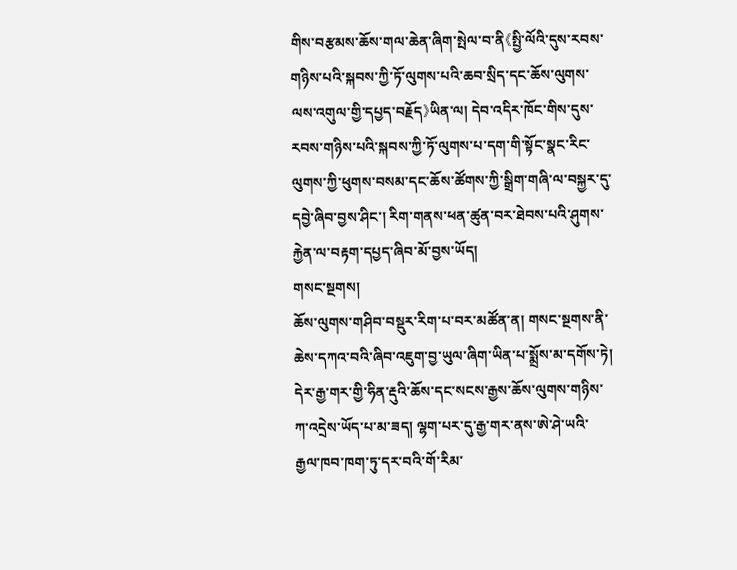གིས་བརྩམས་ཆོས་གལ་ཆེན་ཞིག་སྤེལ་བ་ནི《སྤྱི་ལོའི་དུས་རབས་གཉིས་པའི་སྐབས་ཀྱི་ཏོ་ལུགས་པའི་ཆབ་སྲིད་དང་ཆོས་ལུགས་ལས་འགུལ་གྱི་དཔྱད་བརྗོད》ཡིན་ལ། དེབ་འདིར་ཁོང་གིས་དུས་རབས་གཉིས་པའི་སྐབས་ཀྱི་ཏོ་ལུགས་པ་དག་གི་སྟོང་སྣང་རིང་ལུགས་ཀྱི་ཕུགས་བསམ་དང་ཆོས་ཚོགས་ཀྱི་སྒྲིག་གཞི་ལ་བསྐྱར་དུ་དབྱེ་ཞིབ་བྱས་ཤིང་། རིག་གནས་ཕན་ཚུན་བར་ཐེབས་པའི་ཤུགས་རྐྱེན་ལ་བརྟག་དཔྱད་ཞིབ་མོ་བྱས་ཡོད།
གསང་སྔགས།
ཆོས་ལུགས་གཤིབ་བསྡུར་རིག་པ་བར་མཚོན་ན། གསང་སྔགས་ནི་ཆེས་དཀའ་བའི་ཞིབ་འཇུག་བྱ་ཡུལ་ཞིག་ཡིན་པ་སྨྲོས་མ་དགོས་ཏེ། དེར་རྒྱ་གར་གྱི་ཧིན་རྡུའི་ཆོས་དང་སངས་རྒྱས་ཆོས་ལུགས་གཉིས་ཀ་འདྲེས་ཡོད་པ་མ་ཟད། ལྷག་པར་དུ་རྒྱ་གར་ནས་ཨེ་ཤེ་ཡའི་རྒྱལ་ཁབ་ཁག་ཏུ་དར་བའི་གོ་རིམ་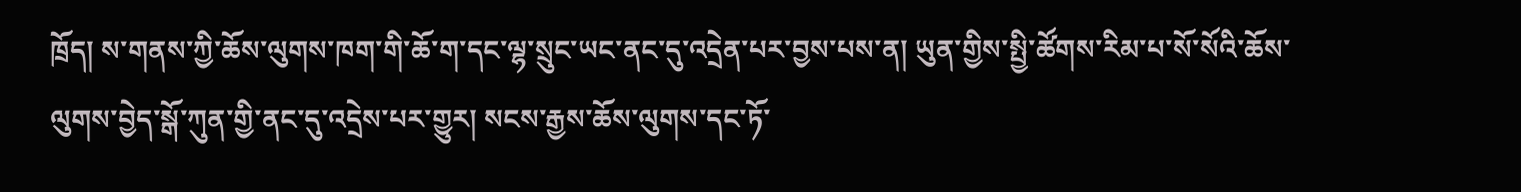ཁྲོད། ས་གནས་ཀྱི་ཆོས་ལུགས་ཁག་གི་ཆོ་ག་དང་ལྷ་སྲུང་ཡང་ནང་དུ་འདྲེན་པར་བྱས་པས་ན། ཡུན་གྱིས་སྤྱི་ཚོགས་རིམ་པ་སོ་སོའི་ཆོས་ལུགས་བྱེད་སྒོ་ཀུན་གྱི་ནང་དུ་འདྲེས་པར་གྱུར། སངས་རྒྱས་ཆོས་ལུགས་དང་ཏོ་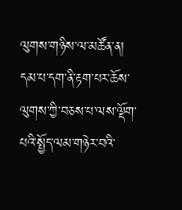ལུགས་གཉིས་ལ་མཚོན་ན། དམ་པ་དག་ནི་རྟག་པར་ཆོས་ལུགས་ཀྱི་བཅས་པ་ལས་ལྡོག་པའི་སྤྱོད་ལམ་གཉེར་བའི་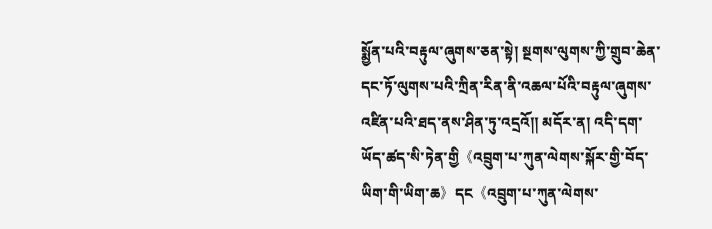སྨྱོན་པའི་བརྟུལ་ཞུགས་ཅན་སྟེ། སྔགས་ལུགས་ཀྱི་གྲུབ་ཆེན་དང་ཏོ་ལུགས་པའི་ཀྲིན་རིན་ནི་འཆལ་པོའི་བརྟུལ་ཞུགས་འཛིན་པའི་ཐད་ནས་ཤིན་ཏུ་འདྲའོ༎ མདོར་ན། འདི་དག་ཡོད་ཚད་སི་ཏེན་གྱི《འབྲུག་པ་ཀུན་ལེགས་སྐོར་གྱི་བོད་ཡིག་གི་ཡིག་ཆ》དང《འབྲུག་པ་ཀུན་ལེགས་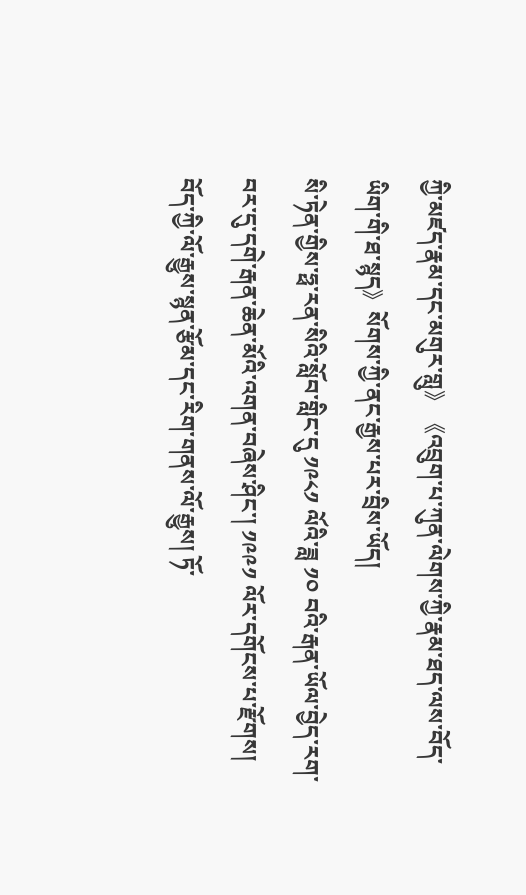ཀྱི་མཛད་རྣམ་དང་མགུར་གླུ》《འབྲུག་པ་ཀུན་ལེགས་ཀྱི་རྣམ་ཐད་ལས་བོད་ཡིག་གི་ཐ་སྙད》སོགས་ཀྱི་ནང་རྒྱས་པར་བྲིས་ཡོད།
སི་ཏེན་གྱིས་ཧྥ་རན་སིའི་སློབ་གླིང་དུ ༡༩༨༡ ལོའི་ཟླ ༡༠ བའི་རྒན་ཡོལ་བྱེད་རག་བར་དུ་དགེ་རྒན་ཆེན་མོའི་འགན་བཞེས་ཤིང་། ༡༩༩༡ ལོར་དགོངས་པ་རྫོགས། བོད་ཀྱི་ལོ་རྒྱུས་སྙན་རྩོམ་དང་རིག་གནས་ལོ་རྒྱུས། ཏོ་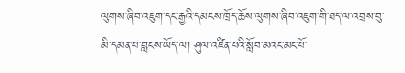ལུགས་ཞིབ་འཇུག་དང་རྒྱའི་དམངས་ཁྲོད་ཆོས་ལུགས་ཞིབ་འཇུག་གི་ཐད་ལ་འབྲས་བུ་མི་དམན་པ་བླངས་ཡོད་ལ། ཤུལ་འཛིན་པའི་སློབ་མའང་མང་པོ་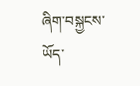ཞིག་བསྐྱངས་ཡོད་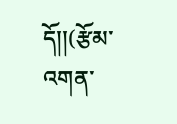དོ།།(རྩོམ་འགན་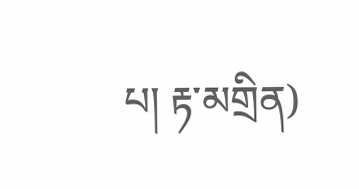པ། རྟ་མགྲིན)